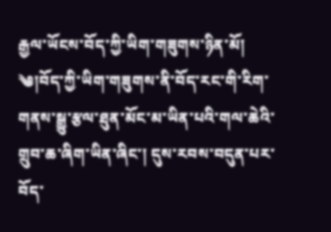རྒྱལ་ཡོངས་བོད་ཀྱི་ཡིག་གཟུགས་ཉིན་མོ།
༄།བོད་ཀྱི་ཡིག་གཟུགས་ནི་བོད་རང་གི་རིག་གནས་སྒྱུ་རྩལ་ཐུན་མོང་མ་ཡིན་པའི་གལ་ཆེའི་གྲུབ་ཆ་ཞིག་ཡིན་ཞིང་། དུས་རབས་བདུན་པར་བོད་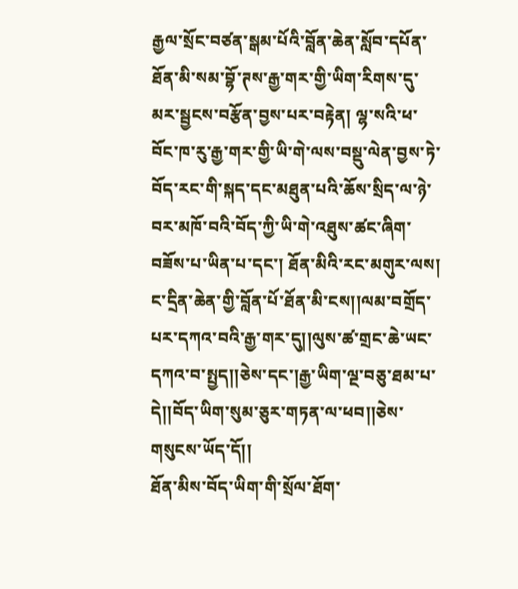རྒྱལ་སྲོང་བཙན་སྒམ་པོའི་བློན་ཆེན་སློབ་དཔོན་ཐོན་མི་སམ་བྷོ་ཊས་རྒྱ་གར་གྱི་ཡིག་རིགས་དུ་མར་སྦྱངས་བརྩོན་བྱས་པར་བརྟེན། ལྷ་སའི་ཕ་བོང་ཁ་རུ་རྒྱ་གར་གྱི་ཡི་གེ་ལས་བསྡུ་ལེན་བྱས་ཏེ་བོད་རང་གི་སྐད་དང་མཐུན་པའི་ཆོས་སྲིད་ལ་ཉེ་བར་མཁོ་བའི་བོད་ཀྱི་ཡི་གེ་འཐུས་ཚང་ཞིག་བཟོས་པ་ཡིན་པ་དང་། ཐོན་མིའི་རང་མགུར་ལས། ང་དྲིན་ཆེན་གྱི་བློན་པོ་ཐོན་མི་ངས།།ལམ་བགྲོད་པར་དཀའ་བའི་རྒྱ་གར་དུ།།ལུས་ཚ་གྲང་ཆེ་ཡང་དཀའ་བ་སྤྱད།།ཅེས་དང་།རྒྱ་ཡིག་ལྔ་བཅུ་ཐམ་པ་དེ།།བོད་ཡིག་སུམ་ཅུར་གཏན་ལ་ཕབ།།ཅེས་གསུངས་ཡོད་དོ།།
ཐོན་མིས་བོད་ཡིག་གི་སྲོལ་ཐོག་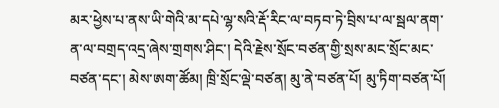མར་ཕྱེས་པ་ནས་ཡི་གེའི་མ་དཔེ་ལྷ་སའི་རྡོ་རིང་ལ་བཏབ་ཏེ་བྲིས་པ་ལ་སྦལ་ནག་ན་ལ་བགྲད་འདྲ་ཞེས་གྲགས་ཤིང་། དེའི་རྗེས་སྲོང་བཙན་གྱི་སྲས་མང་སྲོང་མང་བཙན་དང་། མེས་ཨག་ཚོམ། ཁྲི་སྲོང་ལྡེ་བཙན། མུ་ནེ་བཙན་པོ། མུ་ཏིག་བཙན་པོ།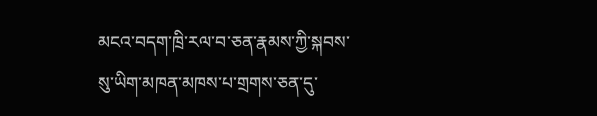མངའ་བདག་ཁྲི་རལ་བ་ཅན་རྣམས་ཀྱི་སྐབས་སུ་ཡིག་མཁན་མཁས་པ་གྲགས་ཅན་དུ་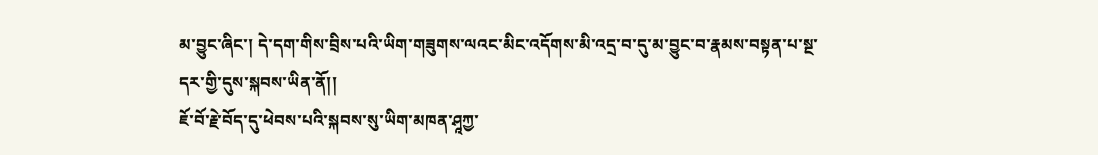མ་བྱུང་ཞིང་། དེ་དག་གིས་བྲིས་པའི་ཡིག་གཟུགས་ལའང་མིང་འདོགས་མི་འདྲ་བ་དུ་མ་བྱུང་བ་རྣམས་བསྟན་པ་སྔ་དར་གྱི་དུས་སྐབས་ཡིན་ནོ།།
ཇོ་བོ་རྗེ་བོད་དུ་ཕེབས་པའི་སྐབས་སུ་ཡིག་མཁན་ཤཱཀྱ་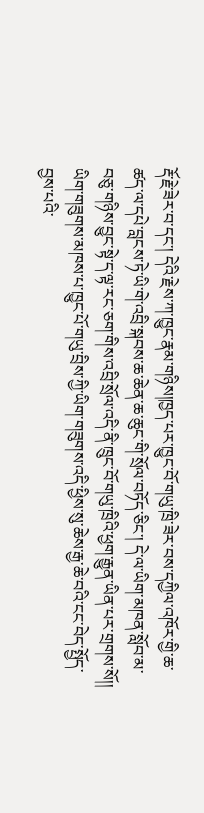རྡོ་རྗེ་ཟེར་བ་དང་། དེའི་རྗེས་ཀ་ཁྱུང་རྣམ་གཉིས།ཁྱད་པར་ཁྱུང་བོ་གཡུ་ཁྲི་ཟེར་བས་དཀྱིལ་འཁོར་གྱི་ཆ་ཚད་ལ་དཔེ་བླངས་ཏེ་ཡི་གེ་འབྲི་སྐབས་ཆ་ཆེན་ཆ་ཆུང་གི་སྲོལ་བཏོད་ཅིང་། དེ་ལ་ཡིག་མཁན་སློབ་མ་བཅུ་གཉིས་བྱུང་སྟེ་ད་ལྟ་རང་ཅག་གིས་འབྲི་སྲོལ་འདི་ནི་ཁྲུང་བོ་གཡུ་ཁྲིའི་ཕྱག་རྒྱུན་ཡིན་པར་གྲགས་སོ།།
ཡིག་གཟུགས་མཁས་པ་ཁྱུང་པོ་གཡུ་བྲིས་ཀྱི་ཡིག་གཟུགས་འདི་ཕྱིས་སུ་ཆེས་རྒྱ་ཆེ་བའི་ངང་བེད་སྤྱོད་བྱས་པའི་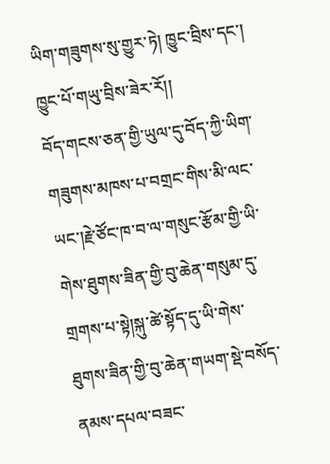ཡིག་གཟུགས་སུ་གྱུར་ཏེ། ཁྱུང་བྲིས་དང་། ཁྱུང་པོ་གཡུ་བྲིས་ཟེར་རོ།།
བོད་གངས་ཅན་གྱི་ཡུལ་དུ་བོད་ཀྱི་ཡིག་གཟུགས་མཁས་པ་བགྲང་གིས་མི་ལང་ཡང་།རྗེ་ཙོང་ཁ་བ་ལ་གསུང་རྩོམ་གྱི་ཡི་གེས་ཐུགས་ཟིན་གྱི་བུ་ཆེན་གསུམ་དུ་གྲགས་པ་སྟེ།སྐུ་ཚེ་སྟོད་དུ་ཡི་གེས་ཐུགས་ཟིན་གྱི་བུ་ཆེན་གཡག་སྡེ་བསོད་ནམས་དཔལ་བཟང་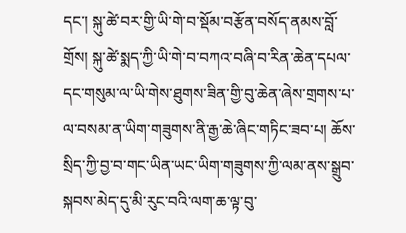དང་། སྐུ་ཚེ་བར་གྱི་ཡི་གེ་བ་སྡོམ་བརྩོན་བསོད་ནམས་བློ་གྲོས། སྐུ་ཚེ་སྨད་ཀྱི་ཡི་གེ་བ་བཀའ་བཞི་བ་རིན་ཆེན་དཔལ་དང་གསུམ་ལ་ཡི་གེས་ཐུགས་ཟིན་གྱི་བུ་ཆེན་ཞེས་གྲགས་པ་ལ་བསམ་ན་ཡིག་གཟུགས་ནི་རྒྱ་ཆེ་ཞིང་གཏིང་ཟབ་པ། ཆོས་སྲིད་ཀྱི་བྱ་བ་གང་ཡིན་ཡང་ཡིག་གཟུགས་ཀྱི་ལམ་ནས་སྒྲུབ་སྐབས་མེད་དུ་མི་རུང་བའི་ལག་ཆ་ལྟ་བུ་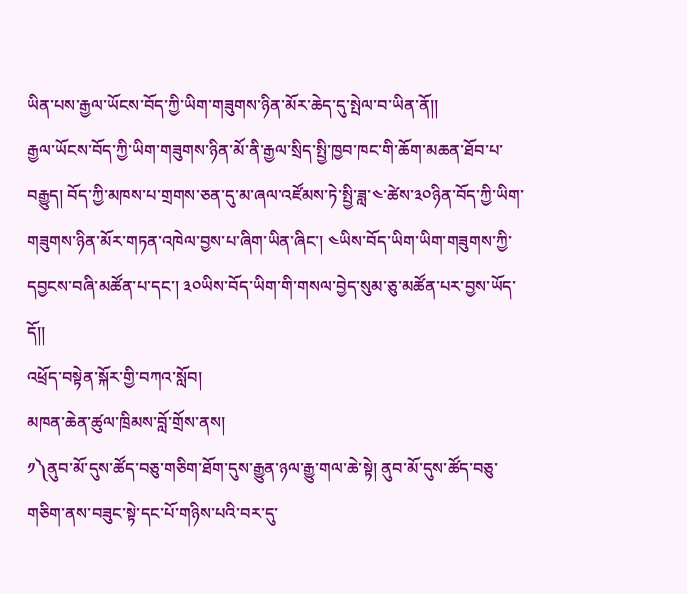ཡིན་པས་རྒྱལ་ཡོངས་བོད་ཀྱི་ཡིག་གཟུགས་ཉིན་མོར་ཆེད་དུ་སྤེལ་བ་ཡིན་ནོ།།
རྒྱལ་ཡོངས་བོད་ཀྱི་ཡིག་གཟུགས་ཉིན་མོ་ནི་རྒྱལ་སྲིད་སྤྱི་ཁྱབ་ཁང་གི་ཆོག་མཆན་ཐོབ་པ་བརྒྱུད། བོད་ཀྱི་མཁས་པ་གྲགས་ཅན་དུ་མ་ཞལ་འཛོམས་ཏེ་སྤྱི་ཟླ་༤་ཚེས་༣༠ཉིན་བོད་ཀྱི་ཡིག་གཟུགས་ཉིན་མོར་གཏན་འཁེལ་བྱས་པ་ཞིག་ཡིན་ཞིང་། ༤ཡིས་བོད་ཡིག་ཡིག་གཟུགས་ཀྱི་དབྱངས་བཞི་མཚོན་པ་དང་། ༣༠ཡིས་བོད་ཡིག་གི་གསལ་བྱེད་སུམ་ཅུ་མཚོན་པར་བྱས་ཡོད་དོ།།
འཕྲོད་བསྟེན་སྐོར་གྱི་བཀའ་སློབ།
མཁན་ཆེན་ཚུལ་ཁྲིམས་བློ་གྲོས་ནས།
༡༽ནུབ་མོ་དུས་ཚོད་བཅུ་གཅིག་ཐོག་དུས་རྒྱུན་ཉལ་རྒྱུ་གལ་ཆེ་སྟེ། ནུབ་མོ་དུས་ཚོད་བཅུ་གཅིག་ནས་བཟུང་སྟེ་དང་པོ་གཉིས་པའི་བར་དུ་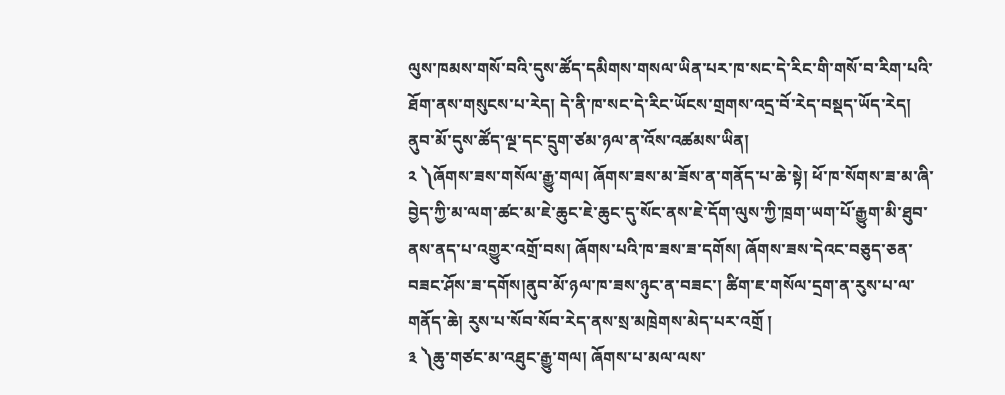ལུས་ཁམས་གསོ་བའི་དུས་ཚོད་དམིགས་གསལ་ཡིན་པར་ཁ་སང་དེ་རིང་གི་གསོ་བ་རིག་པའི་ཐོག་ནས་གསུངས་པ་རེད། དེ་ནི་ཁ་སང་དེ་རིང་ཡོངས་གྲགས་འདྲ་བོ་རེད་བསྡད་ཡོད་རེད། ནུབ་མོ་དུས་ཚོད་ལྔ་དང་དྲུག་ཙམ་ཉལ་ན་འོས་འཚམས་ཡིན།
༢ ༽ཞོགས་ཟས་གསོལ་རྒྱུ་གལ། ཞོགས་ཟས་མ་ཟོས་ན་གནོད་པ་ཆེ་སྟེ། ཕོ་ཁ་སོགས་ཟ་མ་ཞི་བྱེད་ཀྱི་མ་ལག་ཚང་མ་ཇེ་ཆུང་ཇེ་ཆུང་དུ་སོང་ནས་ཇེ་དོག་ལུས་ཀྱི་ཁྲག་ཡག་པོ་རྒྱུག་མི་ཐུབ་ནས་ནད་པ་འགྱུར་འགྲོ་བས། ཞོགས་པའི་ཁ་ཟས་ཟ་དགོས། ཞོགས་ཟས་དེའང་བཅུད་ཅན་བཟང་ཤོས་ཟ་དགོས།ནུབ་མོ་ཉལ་ཁ་ཟས་ཉུང་ན་བཟང་། ཚིག་ཇ་གསོལ་དྲག་ན་རུས་པ་ལ་གནོད་ཆེ། རུས་པ་སོབ་སོབ་རེད་ནས་སྲ་མཁྲེགས་མེད་པར་འགྲོ །
༣ ༽ཆུ་གཙང་མ་འཐུང་རྒྱུ་གལ། ཞོགས་པ་མལ་ལས་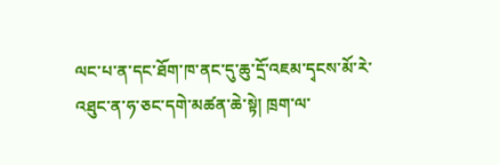ལང་པ་ན་དང་ཐོག་ཁ་ནང་དུ་ཆུ་དྲོ་འཇམ་དྭངས་མོ་རེ་འཐུང་ན་ཧ་ཅང་དགེ་མཚན་ཆེ་སྟེ། ཁྲག་ལ་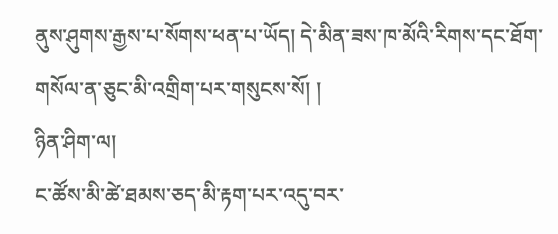ནུས་ཤུགས་རྒྱས་པ་སོགས་ཕན་པ་ཡོད། དེ་མིན་ཟས་ཁ་མོའི་རིགས་དང་ཐོག་གསོལ་ན་ཅུང་མི་འགྲིག་པར་གསུངས་སོ། །
ཉིན་ཤིག་ལ།
ང་ཚོས་མི་ཚེ་ཐམས་ཅད་མི་རྟག་པར་འདུ་བར་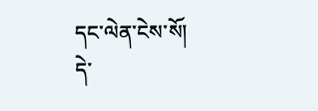དང་ལེན་ངེས་སོ།
དེ་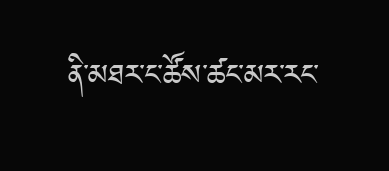ནི་མཐར་ང་ཚོས་ཚང་མར་རང་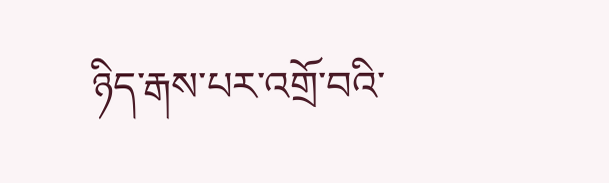ཉིད་རྒས་པར་འགྲོ་བའི་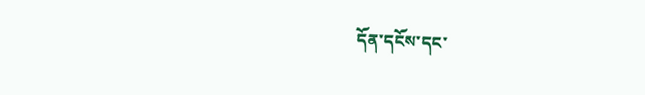དོན་དངོས་དང་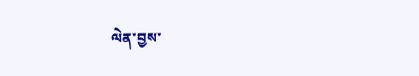ལེན་བྱས་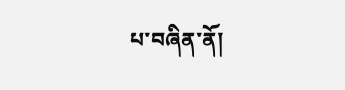པ་བཞིན་ནོ།